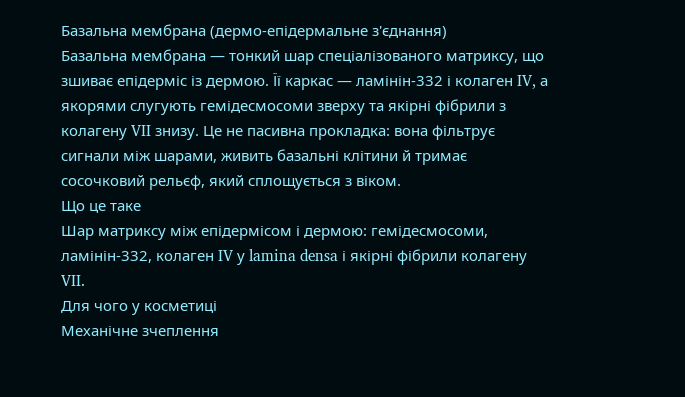Базальна мембрана (дермо-епідермальне з'єднання)
Базальна мембрана — тонкий шар спеціалізованого матриксу, що зшиває епідерміс із дермою. Її каркас — ламінін-332 і колаген IV, а якорями слугують гемідесмосоми зверху та якірні фібрили з колагену VII знизу. Це не пасивна прокладка: вона фільтрує сигнали між шарами, живить базальні клітини й тримає сосочковий рельєф, який сплощується з віком.
Що це таке
Шар матриксу між епідермісом і дермою: гемідесмосоми, ламінін-332, колаген IV у lamina densa і якірні фібрили колагену VII.
Для чого у косметиці
Механічне зчеплення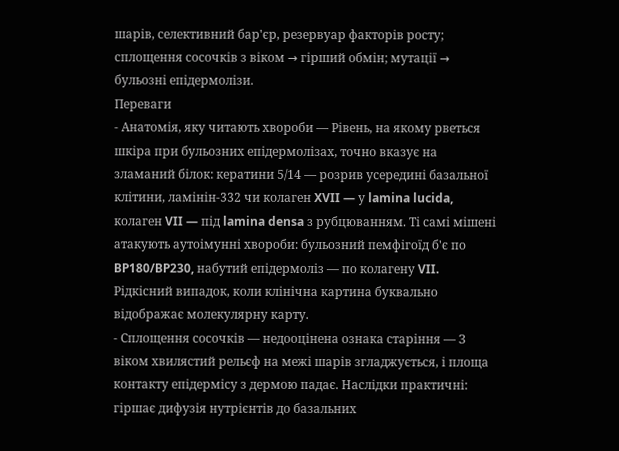шарів, селективний бар'єр, резервуар факторів росту; сплощення сосочків з віком → гірший обмін; мутації → бульозні епідермолізи.
Переваги
- Анатомія, яку читають хвороби — Рівень, на якому рветься шкіра при бульозних епідермолізах, точно вказує на зламаний білок: кератини 5/14 — розрив усередині базальної клітини, ламінін-332 чи колаген XVII — у lamina lucida, колаген VII — під lamina densa з рубцюванням. Ті самі мішені атакують аутоімунні хвороби: бульозний пемфігоїд б'є по BP180/BP230, набутий епідермоліз — по колагену VII. Рідкісний випадок, коли клінічна картина буквально відображає молекулярну карту.
- Сплощення сосочків — недооцінена ознака старіння — З віком хвилястий рельєф на межі шарів згладжується, і площа контакту епідермісу з дермою падає. Наслідки практичні: гіршає дифузія нутрієнтів до базальних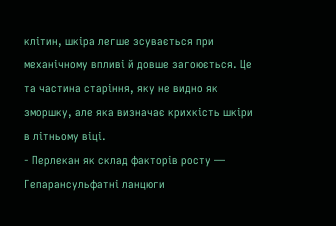клітин, шкіра легше зсувається при механічному впливі й довше загоюється. Це та частина старіння, яку не видно як зморшку, але яка визначає крихкість шкіри в літньому віці.
- Перлекан як склад факторів росту — Гепарансульфатні ланцюги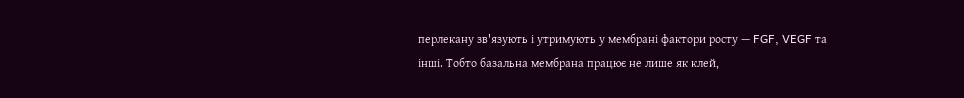перлекану зв'язують і утримують у мембрані фактори росту — FGF, VEGF та інші. Тобто базальна мембрана працює не лише як клей,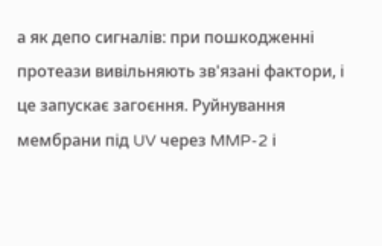а як депо сигналів: при пошкодженні протеази вивільняють зв'язані фактори, і це запускає загоєння. Руйнування мембрани під UV через MMP-2 і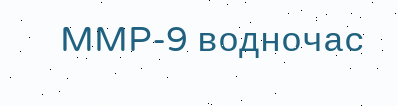MMP-9 водночас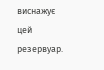виснажує цей резервуар.